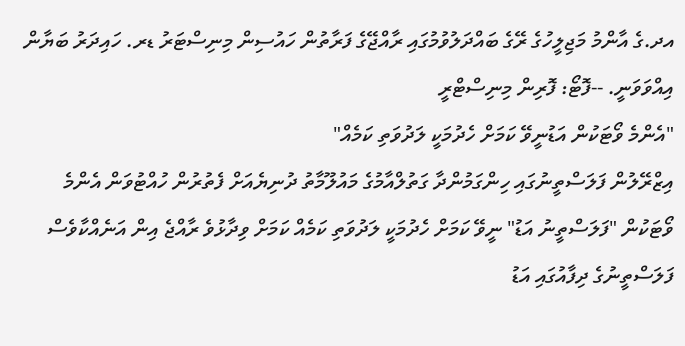އދ.ގެ އާންމު މަޖިލީހުގެ ރޭގެ ބައްދަލުވުމުގައި ރާއްޖޭގެ ފަރާތުން ހައުސިން މިނިސްޓަރު ޑރ. ހައިދަރު ބަޔާން އިއްވަވަނީ. --ފޮޓޯ: ފޮރިން މިނިސްޓްރީ
"އެންމެ ވޯޓަކުން އަޑުނީވޭ ކަމަށް ހެދުމަކީ ލަދުވަތި ކަމެއް"
އިޒްރޭލުން ފަލަސްތީނުގައި ހިންގަމުންދާ ގަތުލްއާމުގެ މައުލޫމާތު ދުނިޔެއަށް ފެތުރުން ހުއްޓުވަން އެންމެ ވޯޓަކުން "ފަލަސްތީނު އަޑު" ނީވޭ ކަމަށް ހެދުމަކީ ލަދުވަތި ކަމެއް ކަމަށް ވިދާޅުވެ ރާއްޖެ އިން އަނެއްކާވެސް ފަލަސްތީނުގެ ދިފާއުގައި އަޑު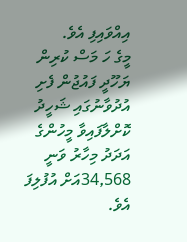އިއްވައިފި އެވެ.
މީގެ ހަ މަސް ކުރިން ޔަހޫދީ ފައުޖުން ފެށި އުދުވާނުގައި ޝަހީދު ކޮށްލާފައިވާ މީހުންގެ އަދަދު މިހާރު ވަނީ 34,568އަށް އުފުލިފަ އެވެ.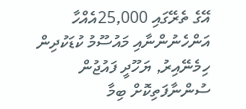އޭގެ ތެރޭގައި 25,000އެއްހާ އަންހެނުންނާއި މައުސޫމު ކުޑަކުދިން ހިމެނޭއިރު, ޔަހޫދީ ފައުޖުން ސުންނާފަތިކޮށް ބިމާ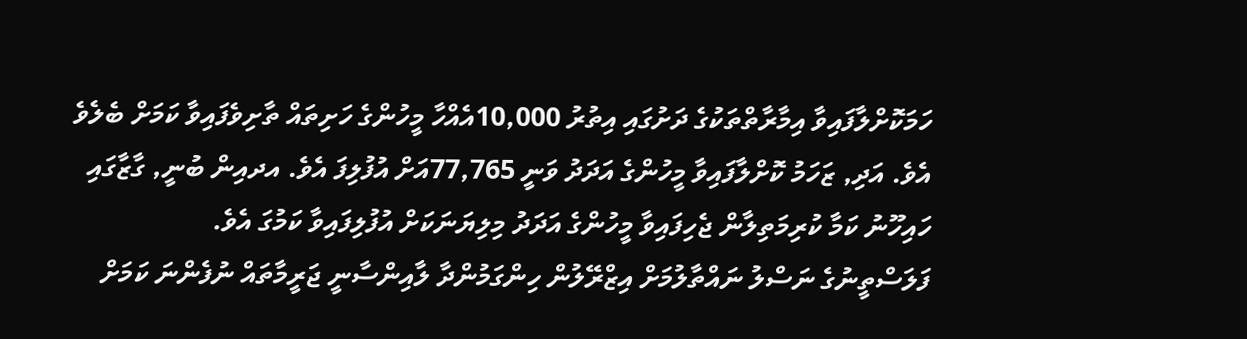ހަމަކޮށްލާފައިވާ އިމާރާތްތަކުގެ ދަށުގައި އިތުރު 10,000އެއްހާ މީހުންގެ ހަށިތައް ތާށިވެފައިވާ ކަމަށް ބެލެވެ އެވެ. އަދި, ޒަހަމު ކޮށްލާފައިވާ މީހުންގެ އަދަދު ވަނީ 77,765އަށް އުފުލިފަ އެވެ. އދއިން ބުނީ, ގާޒާގައި ހައިހޫނު ކަމާ ކުރިމަތިލާން ޖެހިފައިވާ މީހުންގެ އަދަދު މިލިޔަނަކަށް އުފުލިފައިވާ ކަމުގަ އެވެ.
ފަލަސްތީނުގެ ނަސްލު ނައްތާލުމަށް އިޒްރޭލުން ހިންގަމުންދާ ލާއިންސާނީ ޖަރީމާތައް ނުފެންނަ ކަމަށް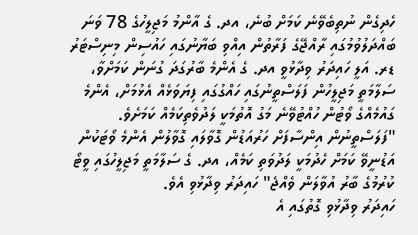ހެދިގެން ނުތިބެވޭނެ ކަމަށް ބުނެ، އދ. ގެ އާންމު މަޖިލީހުގެ 78 ވަނަ ބައްދަލުވުމުގައި ރާއްޖޭގެ ފަރާތުން އިއްވި ބަޔާނުގައި ހައުސިން މިނިސްޓަރު ޑރ. އަލީ ހައިދަރު ވިދާޅުވީ އދ. ގެ އެންމެ ބާރުގަދަ ގުނަން ކަމަށްވާ، ސަލާމަތީ މަޖިލީހުން ފަލަސްތީނުގައި ހައްގުގައި ފިޔަވަޅެއް އެޅުމަށް، އެންމެ ގައުމެއްގެ ވޯޓުން ހުއްޓުވޭނެ މަގު އޮތުމަކީ ލަދުވެތިކަމެއް ކަމަށެވެ.
"ފަލަސްތީނުން އިންސާފަށް ހަރުއަޑުން ގޮވާލައި ގޮވާލުން އެންމެ ވޯޓަކުން އަޑުނީވޭ ކަމަށް ހެދުމަކީ ލަދުވަތި ކަމެއް، އދ. ގެ ސަލާމަތީ މަޖިލީހުގައި ވީޓޯ ކުރުމުގެ ބާރު އުވާލަން ވެއްޖެ" ހައިދަރު ވިދާޅުވި އެވެ.
ހައިދަރު ވިދާޅުވި ގޮތުގައި އެ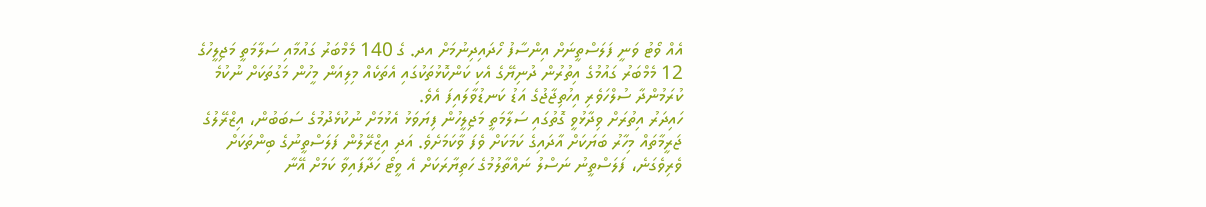އެއް ވޯޓު ވަނީ ފަލަސްތީނަށް އިންސާފު ހޯދައިދިނުމަށް އދ. ގެ 140 މެމްބަރު ގައުމާއި ސަލާމަތީ މަޖިލީހުގެ 12 މެމްބަރު ގައުމުގެ އިތުރުން ދުނިޔޭގެ އެކި ކަންކޮޅުތަކުގައި އެތަކެއް މިލިއަން މީހުން މަގުތަކަށް ނުކުމެ ކުރަމުންދާ ސުލްހަވެރި އިހުތިޖާޖުގެ އަޑު ކަނޑުވާލައިފަ އެވެ.
ހައިދަރު އިތުރަށް ވިދާޅުވީ ގޮތުގައި ސަލާމަތީ މަޖިލީހުން ފިޔަވަޅު އެޅުމަށް ނުކުޅެދުމުގެ ސަބަބުން، އިޒްރޭލުގެ ޖަރީމާތައް މިހާރު ބަޔަކަށް އާދައިގެ ކަމަކަށް ވެފަ ވާކަމަށެވެ. އަދި އިޒްރޭލުން ފަލަސްތީނުގެ ބިންތަކަށް ވެރިވެގަނެ، ފަލަސްތީނު ނަސްލު ނައްތާލުމުގެ ހަތިޔާރަކަށް އެ ވީޓޯ ހަދާފައިވާ ކަމަށް އޭނާ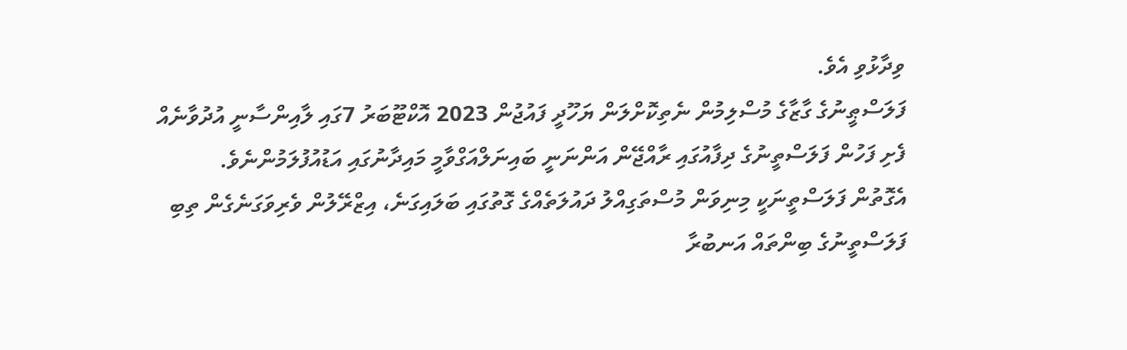ވިދާޅުވި އެވެ.
ފަލަސްޠީނުގެ ގާޒާގެ މުސްލިމުން ނެތިކޮށްލަން ޔަހޫދީ ފައުޖުން 2023 އޮކްޓޫބަރު 7ގައި ލާއިންސާނީ އުދުވާނެއް ފެށި ފަހުން ފަލަސްތީނުގެ ދިފާއުގައި ރާއްޖޭން އަންނަނީ ބައިނަލްއަގްވާމީ މައިދާނުގައި އަޑުއުފުލަމުންނެވެ.
އެގޮތުން ފަލަސްތީނަކީ މިނިވަން މުސްތަގިއްލު ދައުލަތެއްގެ ގޮތުގައި ބަލައިގަނެ، އިޒްރޭލުން ވެރިވަގަނެގެން ތިބި ފަލަސްތީނުގެ ބިންތައް އަނބުރާ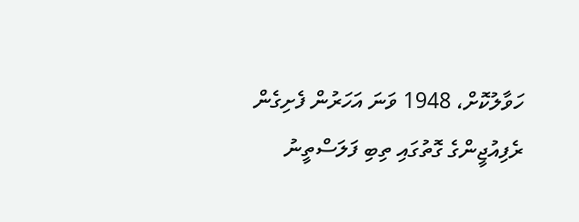ހަވާލުކޮށް، 1948 ވަނަ އަހަރުން ފެށިގެން ރެފިއުޖީންގެ ގޮތުގައި ތިބި ފަލަސްތީނު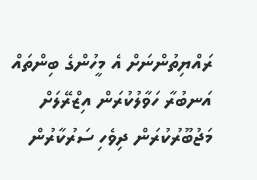ރައްޔިތުންނަށް އެ މީހުންގެ ބިންތައް އަނބުރާ ހަވާލުކުރަން އިޒްރޭލަށް މަޖުބޫރުކުރަން ދިވެހި ސަރުކާރުން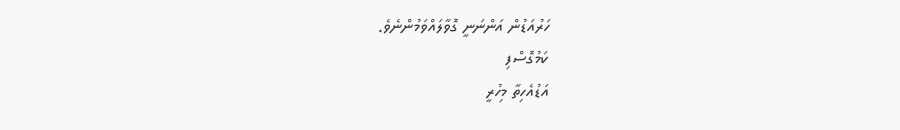ހަރުއަޑުން އަންނަނީ ގޮވާލައްވަމުންނެވެ.
ކަމުގޮސްފި
އަޑުއެހިތާ މިހުރީ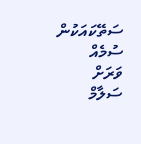ސަތޭކައަކުން ސުމެއް
ވަރަށް ސަލާމް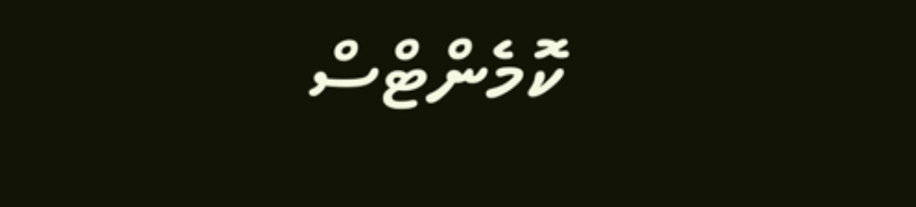ކޮމެންޓްސް